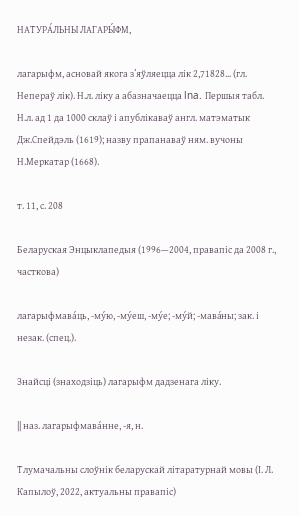НАТУРА́ЛЬНЫ ЛАГАРЫ́ФМ,

лагарыфм, асновай якога з’яўляецца лік 2,71828... (гл. Непераў лік). Н.л. ліку а абазначаецца lna. Першыя табл. Н.л. ад 1 да 1000 склаў і апублікаваў англ. матэматык Дж.Спейдэль (1619); назву прапанаваў ням. вучоны Н.Меркатар (1668).

т. 11, с. 208

Беларуская Энцыклапедыя (1996—2004, правапіс да 2008 г., часткова)

лагарыфмава́ць, -му́ю, -му́еш, -му́е; -му́й; -мава́ны; зак. і незак. (спец.).

Знайсці (знаходзіць) лагарыфм дадзенага ліку.

|| наз. лагарыфмава́нне, -я, н.

Тлумачальны слоўнік беларускай літаратурнай мовы (І. Л. Капылоў, 2022, актуальны правапіс)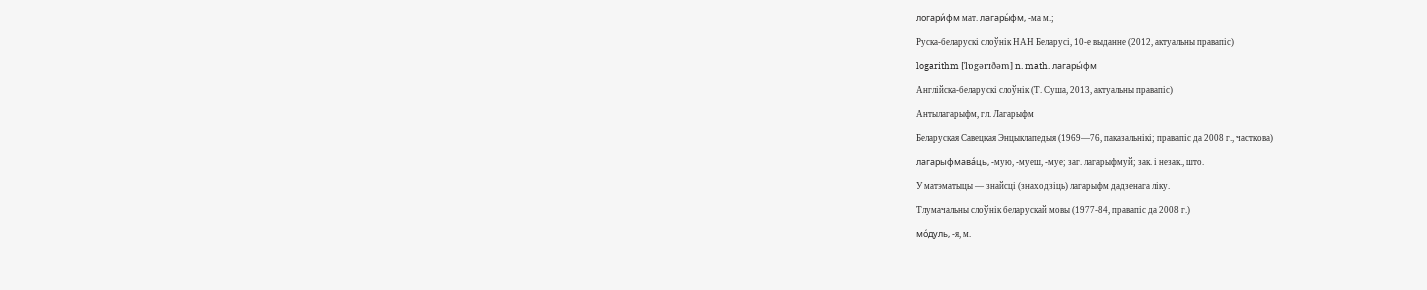логари́фм мат. лагары́фм, -ма м.;

Руска-беларускі слоўнік НАН Беларусі, 10-е выданне (2012, актуальны правапіс)

logarithm [ˈlɒgərɪðəm] n. math. лагары́фм

Англійска-беларускі слоўнік (Т. Суша, 2013, актуальны правапіс)

Антылагарыфм, гл. Лагарыфм

Беларуская Савецкая Энцыклапедыя (1969—76, паказальнікі; правапіс да 2008 г., часткова)

лагарыфмава́ць, ‑мую, ‑муеш, ‑муе; заг. лагарыфмуй; зак. і незак., што.

У матэматыцы — знайсці (знаходзіць) лагарыфм дадзенага ліку.

Тлумачальны слоўнік беларускай мовы (1977-84, правапіс да 2008 г.)

мо́дуль, ‑я, м.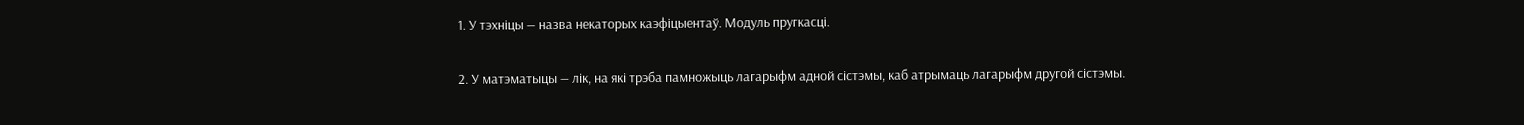1. У тэхніцы — назва некаторых каэфіцыентаў. Модуль пругкасці.

2. У матэматыцы — лік, на які трэба памножыць лагарыфм адной сістэмы, каб атрымаць лагарыфм другой сістэмы.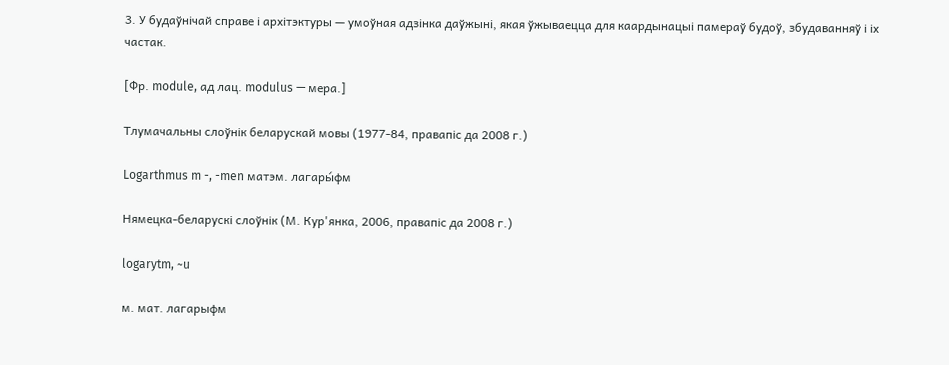3. У будаўнічай справе і архітэктуры — умоўная адзінка даўжыні, якая ўжываецца для каардынацыі памераў будоў, збудаванняў і іх частак.

[Фр. module, ад лац. modulus — мера.]

Тлумачальны слоўнік беларускай мовы (1977-84, правапіс да 2008 г.)

Logarthmus m -, -men матэм. лагары́фм

Нямецка-беларускі слоўнік (М. Кур'янка, 2006, правапіс да 2008 г.)

logarytm, ~u

м. мат. лагарыфм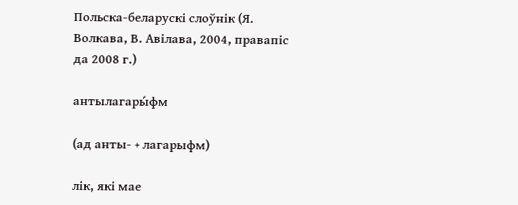Польска-беларускі слоўнік (Я. Волкава, В. Авілава, 2004, правапіс да 2008 г.)

антылагары́фм

(ад анты- + лагарыфм)

лік, які мае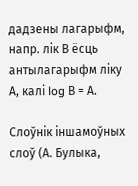дадзены лагарыфм, напр. лік В ёсць антылагарыфм ліку А, калі log В = А.

Слоўнік іншамоўных слоў (А. Булыка,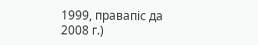1999, правапіс да 2008 г.)